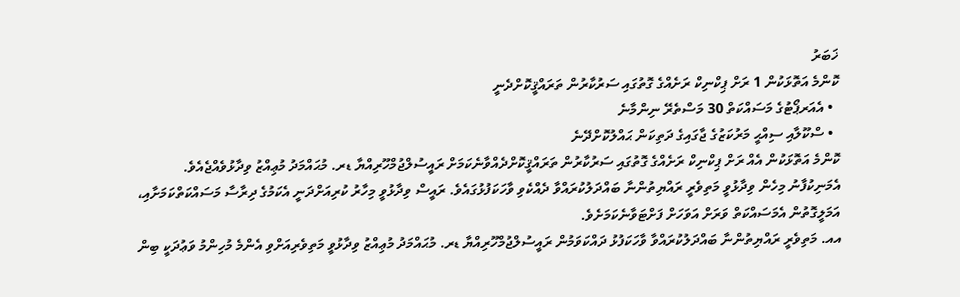ޚަބަރު
ކޮންމެ އަތޮޅަކުން 1 ރަށް ޕިކްނިކް ރަށެއްގެ ގޮތުގައި ސަރުކާރުން ތަރައްޤީކޮށްދެނީ
  • އެއަރޕޯޓުގެ މަސައްކަތް 30 މަސްތެރޭ ނިންމާނެ
  • ސްކޫލާއި ސިއްޙީ މަރުކަޒުގެ ޖާގައިގެ ދަތިކަން ޙައްލުކޮށްދޭނެ
ކޮންމެ އަތޮޅަކުން އެއް ރަށް ޕިކްނިކް ރަށެއްގެ ގޮތުގައި ސަރުކާރުން ތަރައްޤީކޮށްދެއްވާނެކަމަށް ރައީސުލްޖުމްހޫރިއްޔާ ޑރ. މުޙައްމަދު މުޢިއްޒު ވިދާޅުވެއްޖެއެވެ.
އެމަނިކުފާނު މިހެން ވިދާޅުވީ މަތިވެރީ ރައްޔިތުންނާ ބައްދަލުކުރައްވާ ދެއްކެވި ވާހަކަފުޅުގައެވެ. ރައީސް ވިދާޅުވީ މިހާރު ކުރިއަށްދަނީ އެކަމުގެ ދިރާސާ މަސައްކަތްކަމަށާއި، އަމަލީގޮތުން އެމަސައްކަތް ވަރަށް އަވަހަށް ފަށްޓަވާނެކަމަށެވެ.
އއ. މަތިވެރީ ރައްޔިތުންނާ ބައްދަލުކުރައްވާ ވާހަކަފުޅު ދައްކަވަމުން ރައީސުލްޖުމްހޫރިއްޔާ ޑރ. މުޙައްމަދު މުޢިއްޒު ވިދާޅުވީ މަތިވެރިއަށްވި އެންމެ މުހިންމު ވަޢުދަކީ ބިން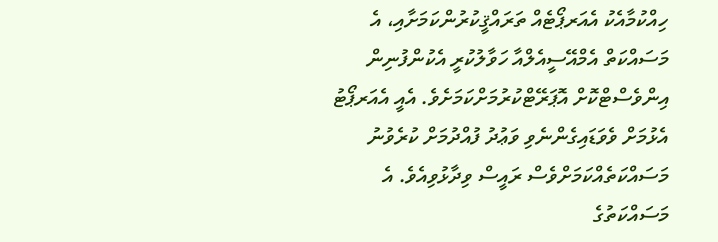ހިއްކުމާއެކު އެއަރޕޯޓެއް ތަރައްޤީކުރުންކަމަށާއި، އެ މަސައްކަތް އެމްއޭސީއެލްއާ ހަވާލުކުރީ އެކުންފުނިން އިންވެސްޓްކޮށް އޮޕަރޭޓްކުރުމަށްކަމަށެވެ. އެއީ އެއަރޕޯޓު އެޅުމަށް ވެވަޑައިގެންނެވި ވަޢުދު ފުއްދުމަށް ކުރެވުނު މަސައްކަތެއްކަމަށްވެސް ރައީސް ވިދާޅުވިއެވެ. އެ މަސައްކަތުގެ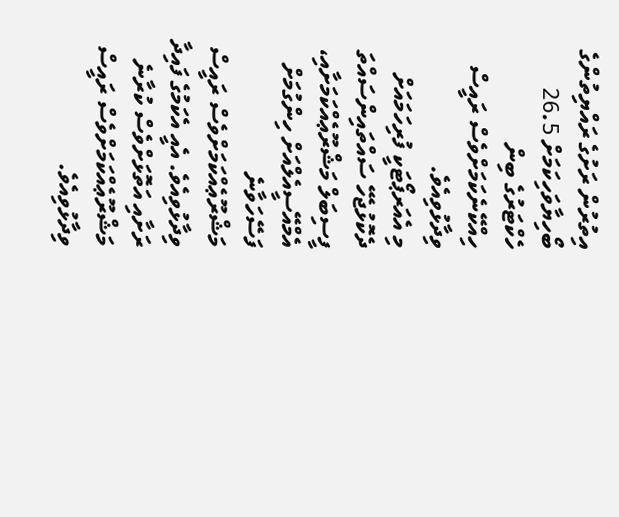އިތުރުން ރަށުގެ ރައްޔިތުންގެ ބޯހިޔާވަހިކަމަށް 26.5 ހެކްޓަރުގެ ބިން ހިއްކޭނެކަމަށްވެސް ރައީސް ވިދާޅުވިއެވެ.
މި އެއަރޕޯޓަކީ ފުރިހަމައަށް ދެކޮޅުޖެހޭ ސައްތައިންސައްތަ ފީސިބަލް މަޝްރޫޢެއްކަމަށާއި، އެމްއޭސީއެލްއަށް ހިންގުމަށް ފަސޭހަވާނެ މަޝްރޫޢެއްކަމަށްވެސް ރައީސް ވިދާޅުވިއެވެ. އެއީ އެކަމުގެ ފައިދާ ރަށާއި އަތޮޅަށްވެސް ކުރާނެ މަޝްރޫޢެއްކަމަށްވެސް ރައީސް ވިދާޅުވިއެވެ.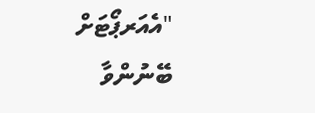"އެއަރޕޯޓަށް ބޭނުންވާ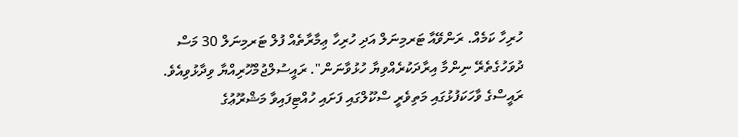ހުރިހާ ކަމެއް. ރަންވޭއާ ޓަރމިނަލް އަދި ހުރިހާ ޢިމާރާތެއް ފުލް ޓަރމިނަލް 30 މަސް ދުވަހުގެތެރޭ ނިންމާ އިރާދަކުރެއްވިޔާ ހުޅުވާނަން". ރައީސުލްޖުމްހޫރިއްޔާ ވިދާޅުވިއެވެ.
ރައީސްގެ ވާހަކަފުޅުގައި މަތިވެރީ ސްކޫލްގައި ފަށައި ހުއްޓިފައިވާ މަޝްރޫޢުގެ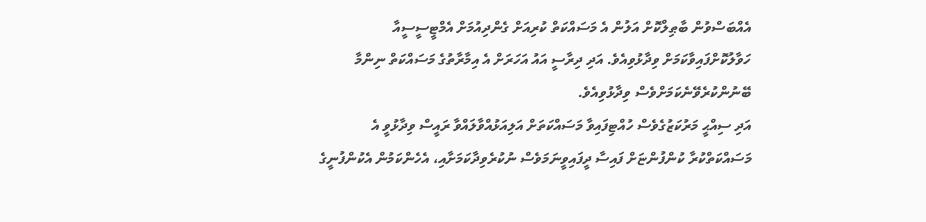އެއްބަސްވުން ބާޠިލްކޮށް އަލުން އެ މަސައްކަތް ކުރިއަށް ގެންދިއުމަށް އެމްޓީސީސީއާ ހަވާލުކޮށްފައިވާކަމަށް ވިދާޅުވިއެވެ. އަދި ދިރާސީ އައު އަހަރަށް އެ އިމާރާތުގެ މަސައްކަތް ނިންމާ ބޭނުންކުރެވޭނެކަމަށްވެސް ވިދާޅުވިއެވެ.
އަދި ސިއްޙީ މަރުކަޒުގެވެސް ހުއްޓިފައިވާ މަސައްކަތަށް އަލިއަޅުއްވާލައްވާ ރައީސް ވިދާޅުވީ އެ މަސައްކަތްކުރާ ކުންފުންޏަށް ފައިސާ ދީފައިވީނަމަވެސް ނުކުރެވިދާކަމަށާއި، އެހެންކަމުން އެކުންފުނީގެ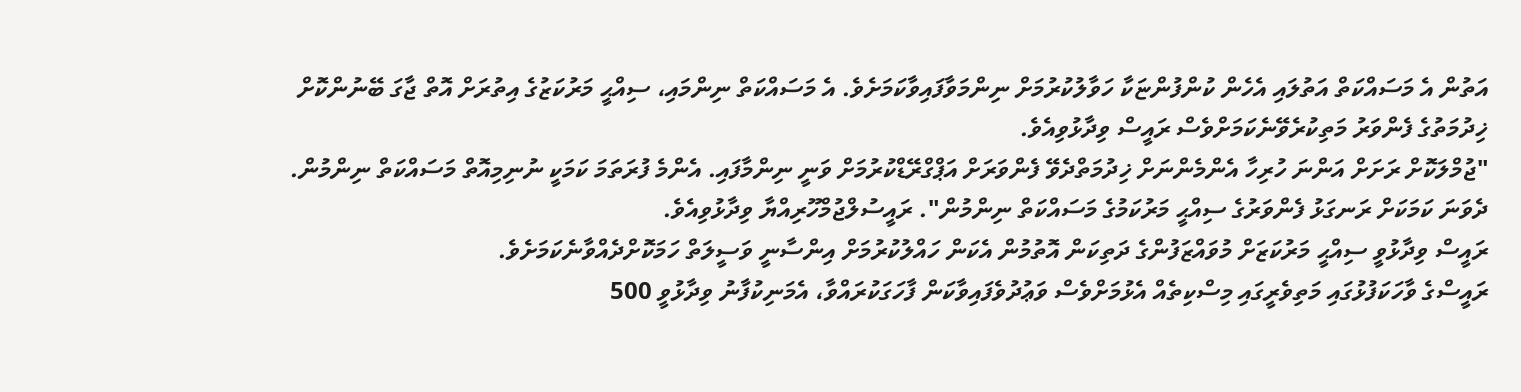އަތުން އެ މަސައްކަތް އަތުލައި އެހެން ކުންފުންޏަކާ ހަވާލުކުރުމަށް ނިންމަވާފައިވާކަމަށެވެ. އެ މަސައްކަތް ނިންމައި، ސިއްޙީ މަރުކަޒުގެ އިތުރަށް އޮތް ޖާގަ ބޭނުންކޮށް ޚިދުމަތުގެ ފެންވަރު މަތިކުރެވޭނެކަމަށްވެސް ރައީސް ވިދާޅުވިއެވެ.
"ޖުމްލަކޮށް ރަށަށް އަންނަ ހުރިހާ އެންމެންނަށް ޚިދުމަތްދެވޭ ފެންވަރަށް އަޕްގްރޭޑްކުރުމަށް ވަނީ ނިންމާފައި. އެންމެ ފުރަތަމަ ކަމަކީ ނުނިމިއޮތް މަސައްކަތް ނިންމުން. ދެވަނަ ކަމަކަށް ރަނގަޅު ފެންވަރުގެ ސިއްޙީ މަރުކަމުގެ މަސައްކަތް ނިންމުން". ރައީސުލްޖުމްހޫރިއްޔާ ވިދާޅުވިއެވެ.
ރައީސް ވިދާޅުވީ ސިއްޙީ މަރުކަޒަށް މުވައްޒަފުންގެ ދަތިކަން އޮތުމުން އެކަން ހައްލުކުރުމަށް އިންސާނީ ވަސީލަތް ހަމަކޮށްދެއްވާނެކަމަށެވެ.
ރައީސްގެ ވާހަކަފުޅުގައި މަތިވެރީގައި މިސްކިތެއް އެޅުމަށްވެސް ވަޢުދުވެފައިވާކަން ފާހަގަކުރައްވާ، އެމަނިކުފާނު ވިދާޅުވީ 500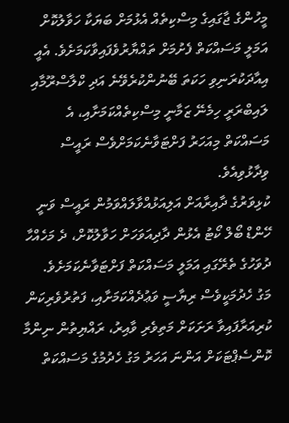މީހުންގެ ޖާގައިގެ މިސްކިތެއް އެޅުމަށް ބަޔަކާ ހަވާލުކޮށް އަމަލީ މަސައްކަތް ފެށުމަށް ތައްޔާރުވެފައިވާކަމަށެވެ. އެއީ އިއާދަކުރަނިވި ހަކަތަ ބޭނުންކުރެވޭނެ އަދި ކްލާސްރޫމާއި ލައިބްރަރީ ހިމެނޭ ޒަމާނީ މިސްކިތެއްކަމަށާއި، އެ މަސައްކަތް މިއަހަރު ފަށްޓަވާނެކަމަށްވެސް ރައީސް ވިދާޅުވިއެވެ.
ކުޅިވަރުގެ ދާއިރާއަށް އަލިއަޅުއްވާލައްވަމުން ރައީސް ވަނީ ހޭންޑް ބޯލް ކޯޓު އެޅުން ދާދިއަވަހަށް ހަވާލުކޮށް، ދެ މަހެއްހާ ދުވަހުގެ ތެރޭގައި އަމަލީ މަސައްކަތް ފަށްޓަވާނެކަމަށެވެ.
މަގު ހެދުމަކީވެސް ރިޔާސީ ވަޢުދެއްކަމަށާއި، ފަތުރުވެރިކަން ކުރިއަރާފައިވާ ރަށަކަށް މަތިވެރި ވާއިރު، ރައްޔިތުން ނިންމާ ކޮންސެޕްޓަކަށް އަންނަ އަހަރު މަގު ހެދުމުގެ މަސައްކަތް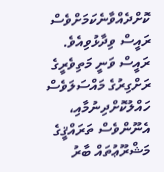ކޮށްދެއްވާނެކަމަށްވެސް ރައީސް ވިދާޅުވިއެވެ.
ރައީސް ވަނީ މަތިވެރީގެ ރަށްގިރުގެ މައްސަލަވެސް ހައްލުކޮށްދިނުމާއި، އެނޫންވެސް ތަރައްޤީގެ މަޝްރޫޢުތައް ބާރު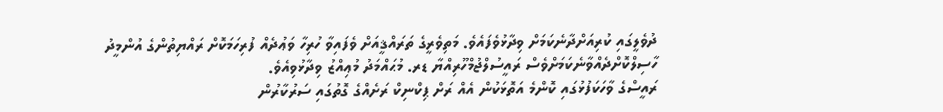ދުވެލީގައި ކުރިއަށްދާނެކަމަށް ވިދާޅުވެފައެވެ. މަތިވެރީގެ ތަރައްޤީއަށް ވެފައިވާ ހުރިހާ ވަޢުދެއް ފުރިހަމަކޮށް ރައްޔިތުންގެ އުންމީދު ހާސިލްކޮށްދެއްވާނެކަމަށްވެސް ރައީސުލްޖުމްހޫރިއްޔާ ޑރ. މުޙައްމަދު މުޢިއްޒު ވިދާޅުވިއެވެ.
ރައީސްގެ ވާހަކަފުޅުގައި ކޮންމެ އަތޮޅަކުން އެއް ރަށް ޕިކްނިކް ރަށެއްގެ ގޮތުގައި ސަރުކާރުން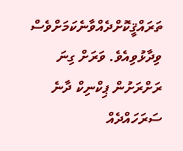ތަރައްޤީކޮށްދެއްވާނެކަމަށްވެސް ވިދާޅުވިއެވެ. ވަރަށް ގިނަ ރަށްރަށުން ޕިކްނިކް ދާނެ ސަރަހައްދެއް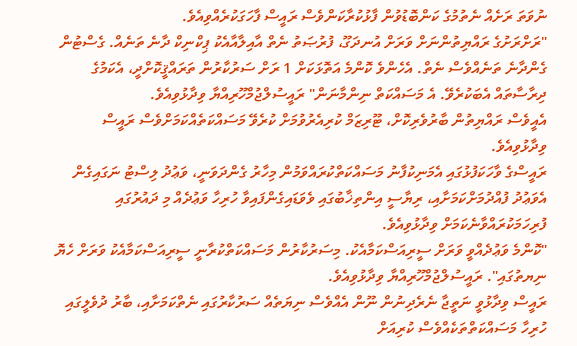ނުވަތަ ރަށެއް ނެތުމުގެ ކަންބޮޑުވުން ފާޅުކުރާކަންވެސް ރައީސް ފާހަގަކުރެއްވިއެވެ.
"ރަށްރަށުގެ ރައްޔިތުންނަށް ވަރަށް އުނދަގޫ، ފުރުޞަތު ނެތް އާއިލާއާއެކު ޕިކްނިކް ދާނެ ތަނެއް. ގެސްޓުން ގެންދާނެ ތަނެއްވެސް ނެތް. އެހެންވެ ކޮންމެ އަތޮޅަކަށް 1 ރަށް ސަރުކާރުން ތަރައްޤީކޮށްދީ، އެކަމުގެ ދިރާސާތައް އެބަކުރެވޭ. އެ މަސައްކަތް ނިންމާނަން" ރައީސުލްޖުމްހޫރިއްޔާ ވިދާޅުވިއެވެ.
އެއީވެސް ރައްޔިތުން ބާރުވެރިކޮށް، ޓޫރިޒަމް ކުރިއެރުވުމަށް ކުރެވޭ މަސައްކަތެއްކަމަށްވެސް ރައީސް ވިދާޅުވިއެވެ.
ރައީސްގެ ވާހަކަފުޅުގައި އެމަނިކުފާނު މަސައްކަތްކުރައްވަމުން މިހާރު ގެންދަވަނީ، ވަޢުދު ލިސްޓު ނަގައިގެން އެވަޢުދު ފުއްދުމަށްކަމަށާއި، ރިޔާސީ އިންތިޚާބުގައި ވެވަޑައިގެންފައިވާ ހުރިހާ ވަޢުދެއް މި ދައުރުގައި ފުރިހަމަކުރައްވާނެކަމަށް ވިދާޅުވިއެވެ.
"ކޮންމެ ވަޢުދެއްވީ ވަރަށް ސީރިއަސްކަމާއެކު. މިސަރުކާރުން މަސައްކަތްކުރާނީ ސީރިއަސްކަމާއެކު ވަރަށް ހެޔޮ ނިޔތުގައި". ރައީސުލްޖުމްހޫރިއްޔާ ވިދާޅުވިއެވެ.
ރައީސް ވިދާޅުވީ ނަތީޖާ ނެރެދިނުން ނޫން އެއްވެސް ނިޔަތެއް ސަރުކާރުގައި ނެތްކަމަށާއި، ބާރު ދުވެލީގައި ހުރިހާ މަސައްކަތްތަކެއްވެސް ކުރިއަށް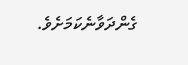ގެންދަވާނެކަމަށެވެ.